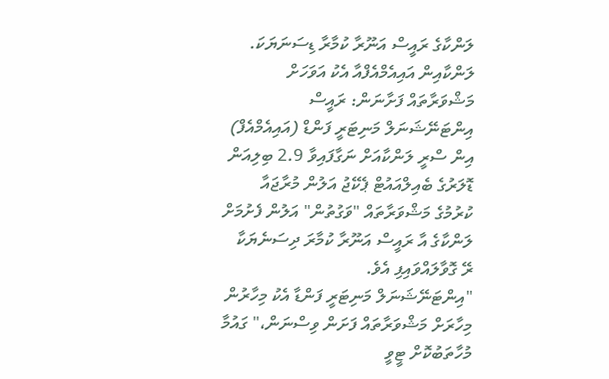ލަންކާގެ ރައީސް އަނޫރާ ކުމާރާ ޑިސަނަޔަކަ.
ލަންކާއިން އައިއެމްއެފްއާ އެކު އަވަހަށް މަޝްވަރާތައް ފަށާނަން: ރައީސް
އިންޓަނޭޝަނަލް މަނިޓަރީ ފަންޑް (އައިއެމްއެފް) އިން ސްރީ ލަންކާއަށް ނަގާފައިވާ 2.9 ބިލިއަން ޑޮލަރުގެ ބެއިލްއައުޓް ޕެކޭޖު އަލުން މުރާޖައާ ކުރުމުގެ މަޝްވަރާތައް "ވަގުތުން" އަލުން ފެށުމަށް ލަންކާގެ އާ ރައީސް އަނޫރާ ކުމާރަ ދިސަނެޔަކާ ރޭ ގޮވާލައްވައިފި އެވެ.
"އިންޓަނޭޝަނަލް މަނިޓަރީ ފަންޑާ އެކު މިހާރުން މިހާރަށް މަޝްވަރާތައް ފަށަން ވިސްނަން،" ގައުމާ މުހާތަބުކޮށް ޓީވީ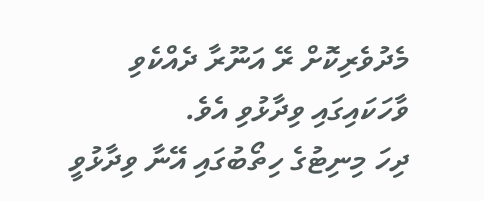މެދުވެރިކޮށް ރޭ އަނޫރާ ދެއްކެވި ވާހަކައިގައި ވިދާޅުވި އެވެ.
ދިހަ މިނިޓުގެ ހިތޯބުގައި އޭނާ ވިދާޅުވީ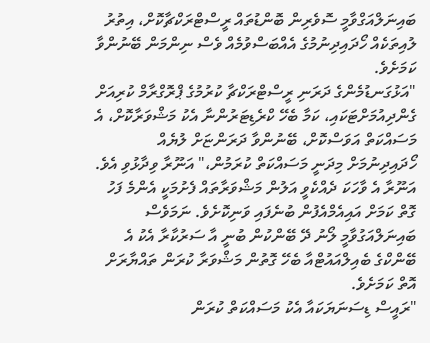ބައިނަލްއަގްވާމީ ސޮވެރިން ބޮންޑުތައް ރީސްޓްރަކްޗާކޮށް، އިތުރު ލުއިތަކެއް ހޯދައިދިނުމުގެ އެއްބަސްވުމެއް ވެސް ނިންމަން ބޭނުންވާ ކަމަށެވެ.
"އަޅުގަނޑުމެންގެ ދަރަނި ރީސްޓްރަކްޗާ ކުރުމުގެ ޕްރޮގްރާމް ކުރިއަށް ގެންދިއުމަށްޓަކައި، ކަމާ ބެހޭ ކްރެޑިޓަރުންނާ އެކު މަޝްވަރާކޮށް، އެ މަސައްކަތް އަވަސްކޮށް، ބޭނުންވާ ދަރަންޏަށް ލުޔެއް ހޯދައިދިނުމަށް މިދަނީ މަސައްކަތް ކުރަމުން،" އަނޫރާ ވިދާޅުވި އެވެ.
އަނޫރާ އެ ވާހަކަ ދެއްކެވީ އަލުން މަޝްވަރާތައް ފެށުމަކީ އެންމެ ފަހު ގޮތް ކަމަށް އައިއެމްއެފުން ބުނެފައި ވަނިކޮށެވެ. ނަމަވެސް ބައިނަލްއަގުވާމީ ލޯނު ދޭ ބޭންކުން ބުނީ އާ ސަރުކާރާ އެކު އެ ބޭންކްގެ ބެއިލްއައުޓްއާ ބެހޭ ގޮތުން މަޝްވަރާ ކުރަން ތައްޔާރަށް އޮތް ކަމަށެވެ.
"ރައީސް ޑިސަނަޔަކައާ އެކު މަސައްކަތް ކުރަން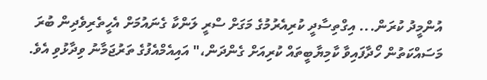އުންމީދު ކުރަން... އިގްތިސާދީ ކުރިއެރުމުގެ މަގަށް ސްރީ ލަންކާ ގެނައުމަށް އެހީތެރިވެދިން ބުރަ މަސައްކަތުން ހޯދާފައިވާ ކާމިޔާބީތައް ކުރިއަށް ގެންދަން،" އައިއެމްއެފުގެ ތަރުޖަމާނު ވިދާޅުވި އެވެ.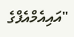"އައިއެމްއެފްގެ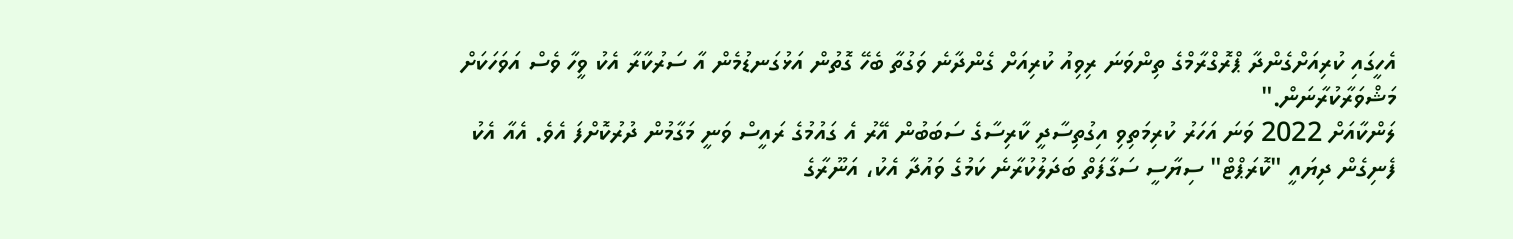އެހީގައި ކުރިއަށްގެންދާ ޕްރޮގްރާމްގެ ތިންވަނަ ރިވިއު ކުރިއަށް ގެންދާނެ ވަގުތާ ބެހޭ ގޮތުން އަޅުގަނޑުމެން އާ ސަރުކާރާ އެކު ވީހާ ވެސް އަވަހަކަށް މަޝްވަރާކުރާނަން."
ލަންކާއަށް 2022 ވަނަ އަހަރު ކުރިމަތިވި އިގުތިސާދީ ކާރިސާގެ ސަބަބުން އޭރު އެ ގައުމުގެ ރައީސް ވަނީ މަގާމުން ދުރުކޮށްފަ އެވެ. އެއާ އެކު ފެނިގެން ދިޔައީ "ކޮރަޕްޓް" ސިޔާސީ ސަގާފަތް ބަދަލުކުރާނެ ކަމުގެ ވައުދާ އެކު، އަނޫރާގެ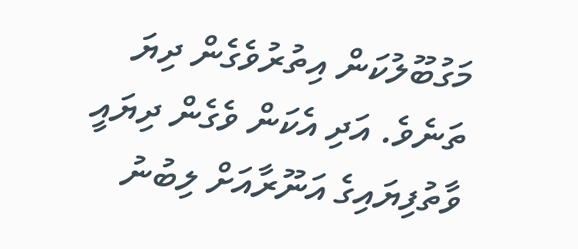މަގުބޫލުކަން އިތުރުވެގެން ދިޔަ ތަނެވެ. އަދި އެކަން ވެގެން ދިޔައީ ވާތުފިޔައިގެ އަނޫރާއަށް ލިބުނު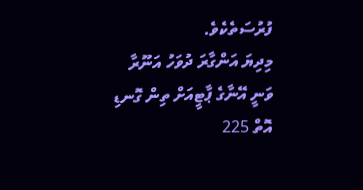ފުރުސަތެކެވެ.
މިދިޔަ އަންގާރަ ދުވަހު އަނޫރާ ވަނީ އޭނާގެ ޕާޓީއަށް ތިން ގޮނޑި އޮތް 225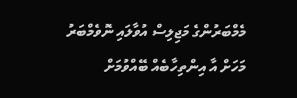މެމްބަރުންގެ މަޖިލިސް އުވާލައި ނޮވެމްބަރު މަހަށް އާ އިންތިހާބެއް ބޭއްވުމަށް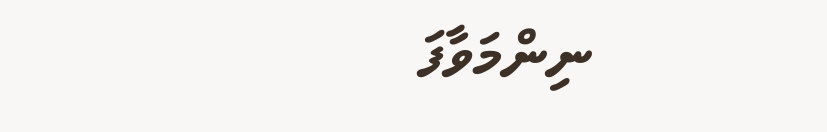ނިންމަވާފަ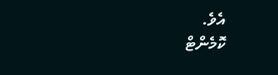އެވެ.
ކޮމެންޓް